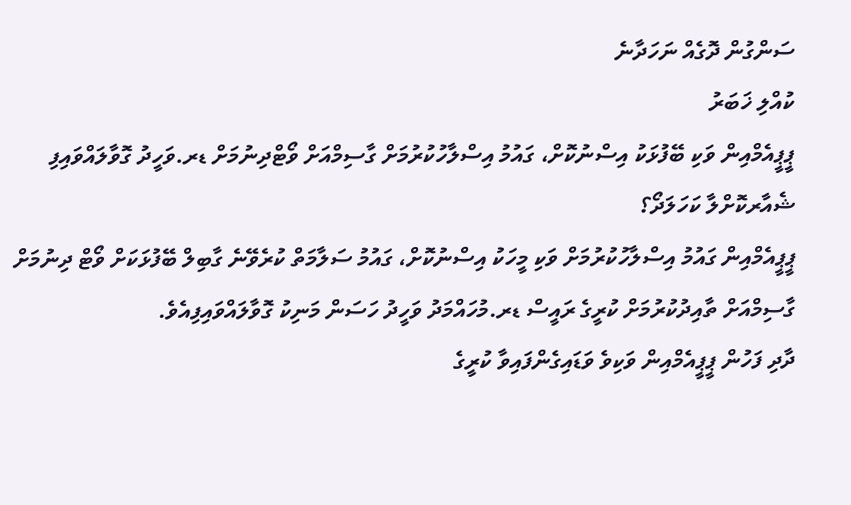ސަންގުން ދޮގެއް ނަހަދާނެ
ކުއްލި ޚަބަރު
ޕީޕީއެމްއިން ވަކި ބޭފުޅަކު އިސްނުކޮށް، ގައުމު އިސްލާހުކުރުމަށް ގާސިމްއަށް ވޯޓްދިނުމަށް ޑރ.ވަހީދު ގޮވާލައްވައިފި
ޝެއާރކޮށްލާ ކަހަލަދޯ؟
ޕީޕީއެމްއިން ގައުމު އިސްލާހުކުރުމަށް ވަކި މީހަކު އިސްނުކޮށް، ގައުމު ސަލާމަތް ކުރެވޭނެ ގާބިލް ބޭފުޅަކަށް ވޯޓް ދިނުމަށް ގާސިމްއަށް ތާއިދުކުރުމަށް ކުރީގެ ރައީސް ޑރ.މުހައްމަދު ވަހީދު ހަސަން މަނިކު ގޮވާލައްވައިފިއެވެ.
ދާދި ފަހުން ޕީޕީއެމްއިން ވަކިވެ ވަޑައިގެންފައިވާ ކުރީގެ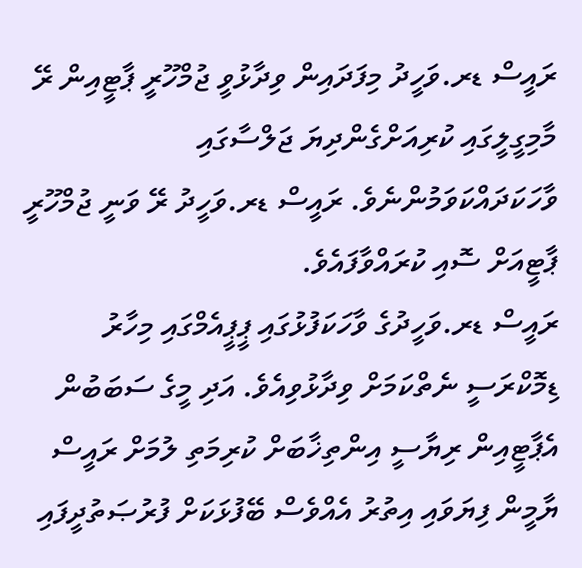ރައީސް ޑރ.ވަހީދު މިފަދައިން ވިދާޅުވީ ޖުމްހޫރީ ޕާޓީއިން ރޭ މާމިގީލީގައި ކުރިއަށްގެންދިޔަ ޖަލްސާގައި ވާހަކަދައްކަވަމުންނެވެ. ރައީސް ޑރ.ވަހީދު ރޭ ވަނީ ޖުމްހޫރީ ޕާޓީއަށް ސޮއި ކުރައްވާފައެވެ.
ރައީސް ޑރ.ވަހީދުގެ ވާހަކަފުޅުގައި ޕީޕީއެމްގައި މިހާރު ޑިމޮކްރަސީ ނެތްކަމަށް ވިދާޅުވިއެވެ. އަދި މީގެ ސަބަބުން އެޕާޓީއިން ރިޔާސީ އިންތިޚާބަށް ކުރިމަތި ލުމަށް ރައީސް ޔާމީން ފިޔަވައި އިތުރު އެއްވެސް ބޭފުޅަކަށް ފުރުޞަތުދީފައި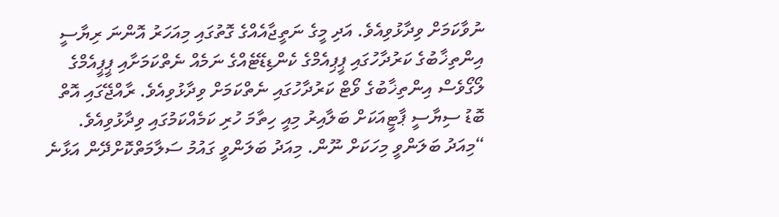ނުވާކަމަށް ވިދާޅުވިއެވެ. އަދި މީގެ ނަތީޖާއެއްގެ ގޮތުގައި މިއަހަރު އޮންނަ ރިޔާސީ އިންތިޚާބުގެ ކަރުދާހުގައި ޕީޕިއެމްގެ ކެންޑިޑޭޓެއްގެ ނަމެއް ނެތްކަމަށާއި ޕީޕީއެމްގެ ލޯގޯވެސް އިންތިޚާބުގެ ވޯޓް ކަރުދާހުގައި ނެތްކަމަށް ވިދާޅުވިއެވެ. ރާއްޖޭގައި އޮތް ބޮޑު ސިޔާސީ ޕާޓީއަކަށް ބަލާއިރު މިއީ ހިތާމަ ހުރި ކަމެއްކަމުގައި ވިދާޅުވިއެވެ.
“މިއަދު ބަލަންވީ މިހަކަށް ނޫން. މިއަދު ބަލަންވީ ގައުމު ސަލާމަތްކޮށްދޭން އަޅާނެ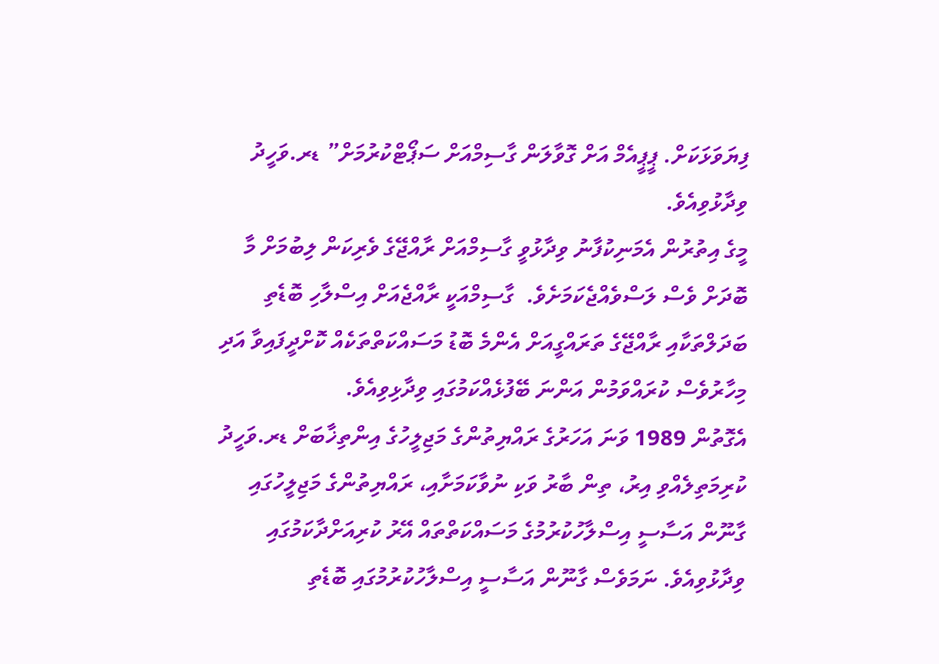ފިޔަވަޅަކަށް. ޕީޕީއެމް އަށް ގޮވާލަން ގާސިމްއަށް ސަޕޯޓްކުރުމަށް” ޑރ.ވަހީދު ވިދާޅުވިއެވެ.
މީގެ އިތުރުން އެމަނިކުފާނު ވިދާޅުވީ ގާސިމްއަށް ރާއްޖޭގެ ވެރިކަން ލިބުމަށް މާ ބޮދަށް ވެސް ލަސްވެއްޖެކަމަށެވެ.  ގާސިމްއަކީ ރާއްޖެއަށް އިސްލާހި ބޮޑެތި ބަދަލްތަކާއި ރާއްޖޭގެ ތަރައްގީއަށް އެންމެ ބޮޑު މަސައްކަތްތަކެއް ކޮށްދީފައިވާ އަދި މިހާރުވެސް ކުރައްވަމުން އަންނަ ބޭފުޅެއްކަމުގައި ވިދާޅިވިއެވެ.
އެގޮތުން 1989 ވަނަ އަހަރުގެ ރައްޔިތުންގެ މަޖިލީހުގެ އިންތިޚާބަށް ޑރ.ވަހީދު ކުރިމަތިލެއްވި އިރު، ތިން ބާރު ވަކި ނުވާކަމަށާއި، ރައްޔިތުންގެ މަޖިލީހުގައި ގާނޫން އަސާސީ އިސްލާހުކުރުމުގެ މަސައްކަތްތައް އޭރު ކުރިއަށްދާކަމުގައި ވިދާޅުވިއެވެ. ނަމަވެސް ގާނޫން އަސާސީ އިސްލާހުކުރުމުގައި ބޮޑެތި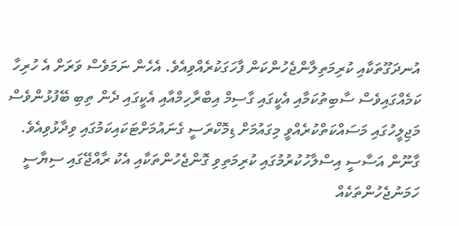އުނދަގޫތަކާއި ކުރިމަތިލާންޖެހުންކަން ފާހަގަކުރެއްވިއެވެ. އެހެން ނަމަވެސް ވަރަށް އެ ހުރިހާ ކަމެއްގައިވެސް ސާބިތުކަމާއި އެކީގައި ގާސިމް އިބްރާހިމްއާއި އެކީގައި ދެން ތިބި ބޭފުޅުންވެސް މަޖިލީހުގައި މަސައްކަތްކުރެއްވީ މިގައުމަށް ޑިމޮކްރަސީ ގެނައުމަށްޓަކައިކަމުގައި ވިދާޅުވިއެވެ.
ގާނޫން އަސާސީ އިސްލާހުކުރުމުގައި ކުރިމަތިވި ގޮންޖެހުންތަކާއި އެކު ރާއްޖޭގައި ސިޔާސީ ހަމަނުޖެހުންތަކެއް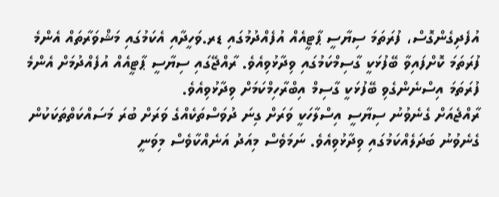އުފެދިގެންގޮސް، ފުރަތަމަ ސިޔާސީ ޕާޓީއެއް އުފެއްދުމުގައި ޑރ.ވަހީދާއި އެކަމުގައި މަޝްވަރާތައް އެންމެ ފުރަތަމަ ކޮށްފައިވާ ބޭފުޅަކީ ގާސިމްކަމުގައި ވިދާޅުވިއެވެ. ރާއްޖޭގައި ސިޔާސީ ޕާޓީއެއް އުފެއްދުމަށް އެންމެ ފުރަތަމަ އިސްނެންގެވި ބޭފުޅަކީ ގާސިމް އިބްރާހިމްކަމަށް ވިދާޅުވިއެވެ.
ރާއްޖެއަށް ގެނެވުނު ސިޔާސީ އިސްލާހަކީ ވަރަށް ގިނަ ދުވަސްތަކެއްގެ ވަރަށް ބުރަ މަސައްކަތްތަކަކުން ގެނެވުނު ބަދަލެއްކަމުގައި ވިދާޅުވިއެވެ. ނަމަވެސް މިއަދު އަނެއްކާވެސް މިވަނީ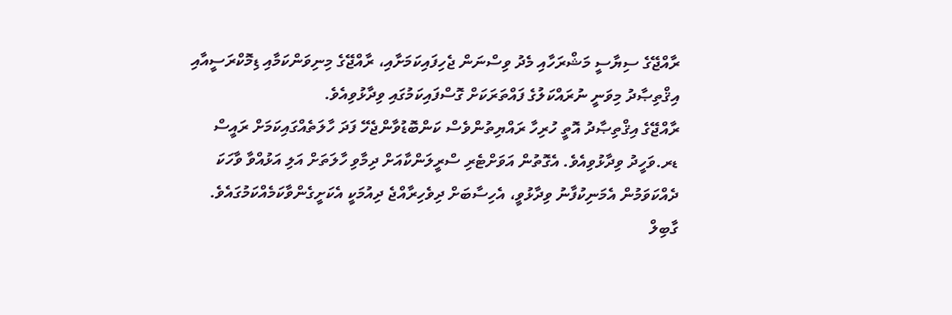ރާއްޖޭގެ ސިޔާސީ މަޝްރަހާއި މެދު ވިސްނަން ޖެހިފައިކަމަށާއި، ރާއްޖޭގެ މިނިވަންކަމާއި ޑިމޮކްރަސީއާއި އިޤްތިޞާދު މިވަނީ ނުރައްކަލުގެ ފައްތަރަކަށް ގޮސްފައިކަމުގައި ވިދާޅުވިއެވެ.
ރާއްޖޭގެ އިޤްތިޞާދު އޮތީ ހުރިހާ ރައްޔިތުންވެސް ކަންބޮޑުވާންޖެހޭ ފަދަ ހާލަތެއްގައިކަމަށް ރައީސް ޑރ.ވަހީދު ވިދާޅުވިއެވެ. އެގޮތުން އަވަށްޓެރި ސްރީލަންކާއަށް ދިމާވި ހާލަތަށް އަލި އަޅުއްވާ ވާހަކަ ދެއްކަވަމުން އެމަނިކުފާނު ވިދާޅުވީ، އެހިސާބަށް ދިވެހިރާއްޖެ ދިއުމަކީ އެކަށީގެންވާކަމެއްކަމުގައެވެ. ގާބިލް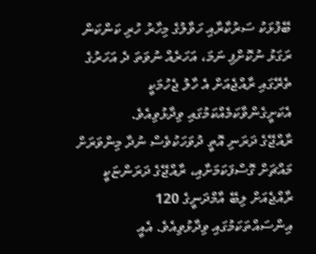ބޭފުޅަކު ސަރުކާރާއި ހަވާލުގެ މިހާރު ހުރި ކަންކަން ރަގަޅު ނުކޮށްފި ނަމަ، އަހަރެއް ނުވަތަ ދެ އަހަރުގެ ތެރޭގައި ރާއްޖެއަށް އެ ހާލު ޖެހުމަކީ އެކަށީގެންވާކަމެއްކަމުގައި ވިދާޅުވިއެވެ.
ރާއްޖޭގެ ދަރަނި އޮތީ ދުވަހަކުވެސް ނުދާ މިންވަރަށް މައްޗަށް ގޮސްފަކަމަށާއި، ރާއްޖޭގެ ދަރަންޏަކީ ރާއްޖެއަށް ލިބޭ އާމްދަނީގެ 120 އިންސައްތަކަމުގައި ވިދާޅުވިއެވެ. އެއީ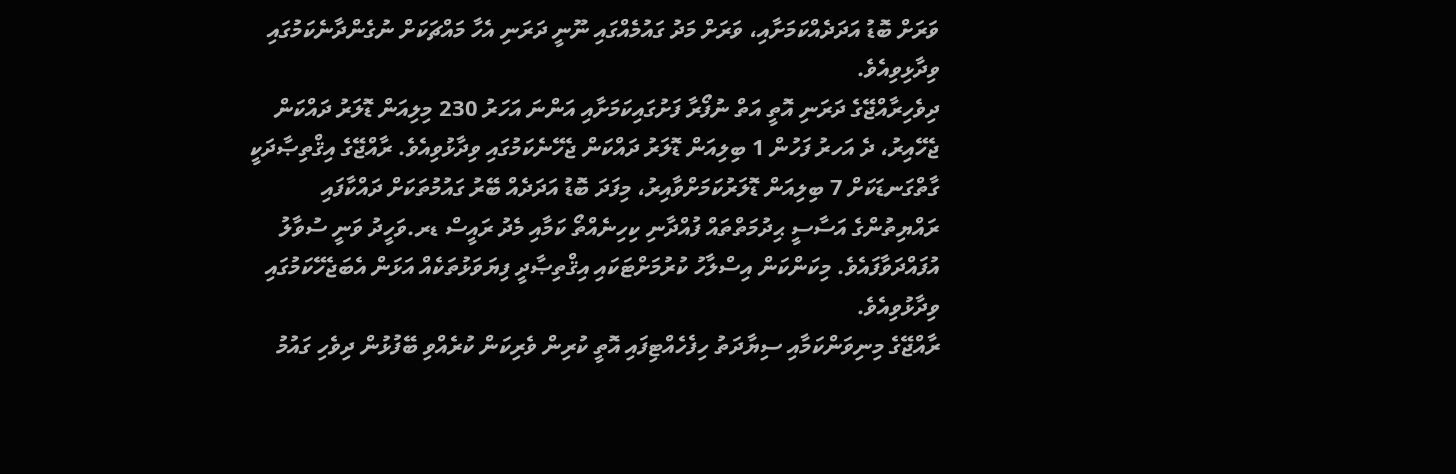ވަރަށް ބޮޑު އަދަދެއްކަމަށާއި، ވަރަށް މަދު ގައުމެއްގައި ނޫނީ ދަރަނި އެހާ މައްޗަކަށް ނުގެންދާނެކަމުގައި ވިދާޅިވިއެވެ.
ދިވެހިރާއްޖޭގެ ދަރަނި އޮތީ އަތް ނުފޯރާ ފަށުގައިކަމަށާއި އަންނަ އަހަރު 230 މިލިއަން ޑޮލަރު ދައްކަން ޖެހޭއިރު، ދެ އަހރު ފަހުން 1 ބިލިއަން ޑޮލަރު ދައްކަން ޖެހޭނެކަމުގައި ވިދާޅުވިއެވެ. ރާއްޖޭގެ އިޤްތިޞާދަކީ ގާތްގަނޑަކަށް 7 ބިލިއަން ޑޮލަރުކަމަށްވާއިރު، މިފަދަ ބޮޑު އަދަދެއް ބޭރު ގައުމުތަކަށް ދައްކާފައި ރައްޔިތުންގެ އަސާސީ ޙިދުމަތްތައް ފުއްދާނި ކިހިނެއްތޯ ކަމާއި މެދު ރައީސް ޑރ.ވަހީދު ވަނީ ސުވާލު އުފައްދަވާފައެވެ. މިކަންކަން އިސްލާހު ކުރުމަށްޓަކައި އިޤްތިޞާދީ ފިޔަވަޅުތަކެއް އަޅަން އެބަޖެހޭކަމުގައި ވިދާޅުވިއެވެ.
ރާއްޖޭގެ މިނިވަންކަމާއި ސިޔާދަތު ހިފެހެއްޓިފައި އޮތީ ކުރިން ވެރިކަން ކުރެއްވި ބޭފުޅުން ދިވެހި ގައުމު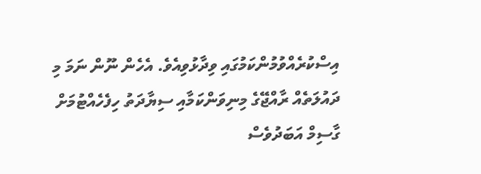އިސްކުރެއްވުމުންކަމުގައި ވިދާޅުވިއެވެ. އެހެން ނޫން ނަމަ މި ދައުލަތެއް ރާއްޖޭގެ މިނިވަންކަމާއި ސިޔާދަތު ހިފެހެއްޓުމަށް ގާސިމް އަބަދުވެސް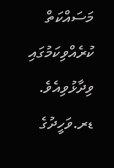މަސައްކަތް ކުރެއްވިކަމުގައި ވިދާޅުވިއެވެ.
ޑރ.ވަހީދުގެ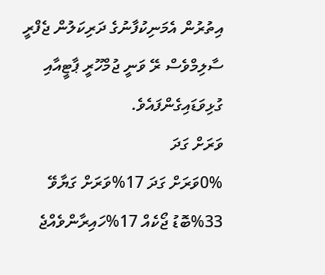އިތުރުން އެމަނިކުފާނުގެ ދަރިކަލުން ޖެފްރީ ސާލިމްވެސް ރޭ ވަނީ ޖުމްހޫރީ ޕާޓީއާއި ގުޅިވަޑައިގެންފައެވެ.
ވަރަށް ގަދަ
0%ވަރަށް ގަދަ 17%ވަރަށް ގަޔާވޭ 33%ބޮޑު ޖޯކެއް 17%ހައިރާންވެއްޖެ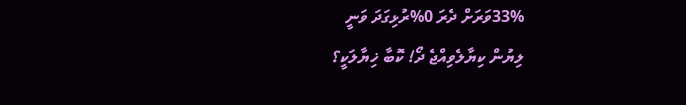33%ވަރަށް ދެރަ 0%ރުޅިގަދަ ވަނީ
ލިޔުން ކިޔާލެވިއްޖެ ދޯ! ކޮބާ ޚިޔާލަކީ؟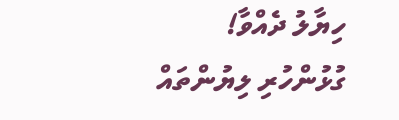ހިޔާލު ދެއްވާ!
ގުޅުންހުރި ލިޔުންތައް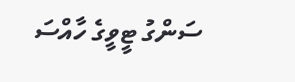ސަންގު ޓީވީގެ ހާއްސަ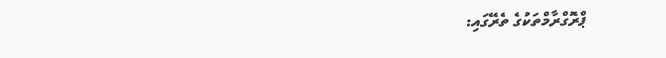ޕްރޮގްރާމްތަކުގެ ތެރޭގައި: